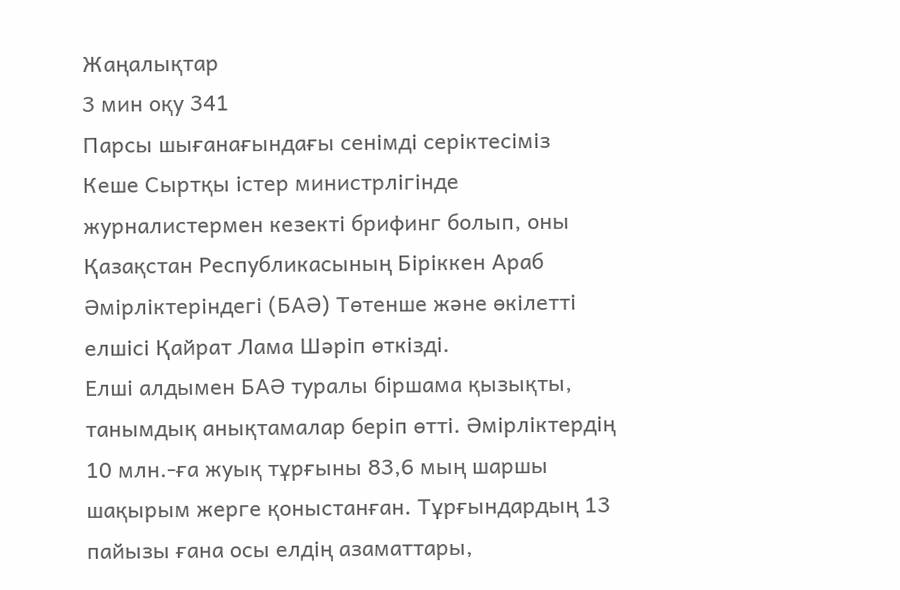Жаңалықтар
3 мин оқу 341
Парсы шығанағындағы сенімді серіктесіміз
Кеше Сыртқы істер министрлігінде журналистермен кезекті брифинг болып, оны Қазақстан Республикасының Біріккен Араб Әмірліктеріндегі (БАӘ) Төтенше және өкілетті елшісі Қайрат Лама Шәріп өткізді.
Елші алдымен БАӘ туралы біршама қызықты, танымдық анықтамалар беріп өтті. Әмірліктердің 10 млн.-ға жуық тұрғыны 83,6 мың шаршы шақырым жерге қоныстанған. Тұрғындардың 13 пайызы ғана осы елдің азаматтары,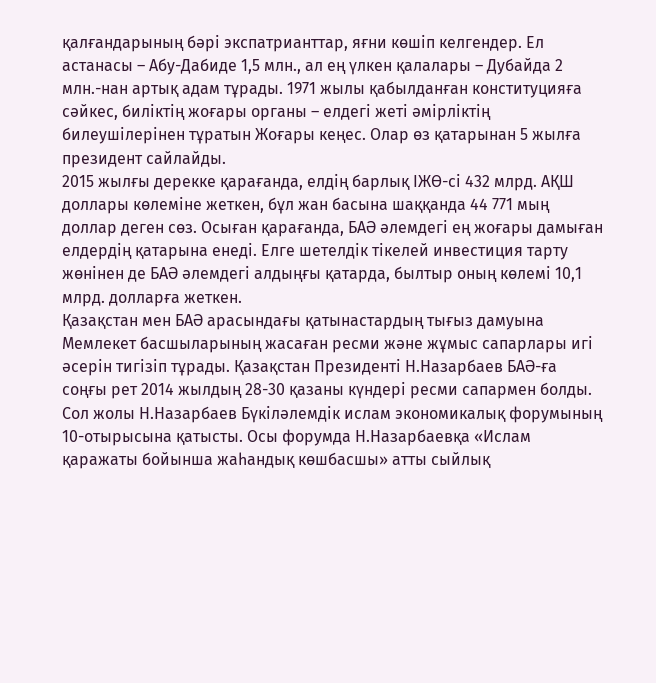қалғандарының бәрі экспатрианттар, яғни көшіп келгендер. Ел астанасы – Абу-Дабиде 1,5 млн., ал ең үлкен қалалары – Дубайда 2 млн.-нан артық адам тұрады. 1971 жылы қабылданған конституцияға сәйкес, биліктің жоғары органы – елдегі жеті әмірліктің билеушілерінен тұратын Жоғары кеңес. Олар өз қатарынан 5 жылға президент сайлайды.
2015 жылғы дерекке қарағанда, елдің барлық ІЖӨ-сі 432 млрд. АҚШ доллары көлеміне жеткен, бұл жан басына шаққанда 44 771 мың доллар деген сөз. Осыған қарағанда, БАӘ әлемдегі ең жоғары дамыған елдердің қатарына енеді. Елге шетелдік тікелей инвестиция тарту жөнінен де БАӘ әлемдегі алдыңғы қатарда, былтыр оның көлемі 10,1 млрд. долларға жеткен.
Қазақстан мен БАӘ арасындағы қатынастардың тығыз дамуына Мемлекет басшыларының жасаған ресми және жұмыс сапарлары игі әсерін тигізіп тұрады. Қазақстан Президенті Н.Назарбаев БАӘ-ға соңғы рет 2014 жылдың 28-30 қазаны күндері ресми сапармен болды. Сол жолы Н.Назарбаев Бүкіләлемдік ислам экономикалық форумының 10-отырысына қатысты. Осы форумда Н.Назарбаевқа «Ислам қаражаты бойынша жаһандық көшбасшы» атты сыйлық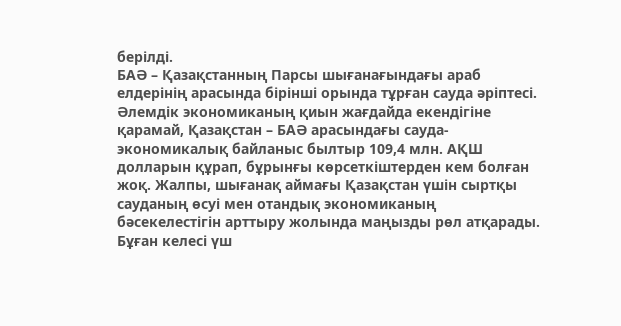берілді.
БАӘ – Қазақстанның Парсы шығанағындағы араб елдерінің арасында бірінші орында тұрған сауда әріптесі. Әлемдік экономиканың қиын жағдайда екендігіне қарамай, Қазақстан – БАӘ арасындағы сауда-экономикалық байланыс былтыр 109,4 млн. АҚШ долларын құрап, бұрынғы көрсеткіштерден кем болған жоқ. Жалпы, шығанақ аймағы Қазақстан үшін сыртқы сауданың өсуі мен отандық экономиканың бәсекелестігін арттыру жолында маңызды рөл атқарады. Бұған келесі үш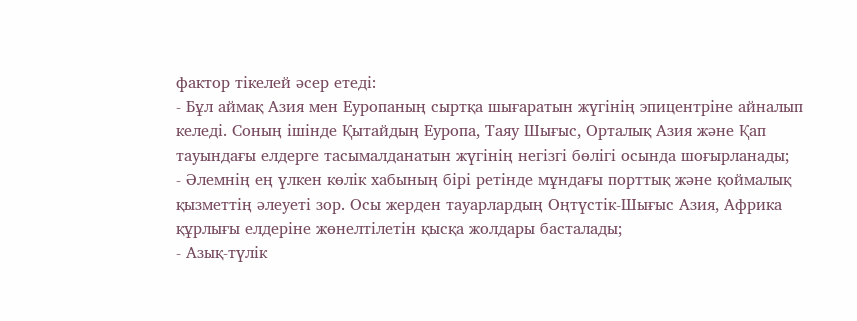фактор тікелей әсер етеді:
- Бұл аймақ Азия мен Еуропаның сыртқа шығаратын жүгінің эпицентріне айналып келеді. Соның ішінде Қытайдың Еуропа, Таяу Шығыс, Орталық Азия және Қап тауындағы елдерге тасымалданатын жүгінің негізгі бөлігі осында шоғырланады;
- Әлемнің ең үлкен көлік хабының бірі ретінде мұндағы порттық және қоймалық қызметтің әлеуеті зор. Осы жерден тауарлардың Оңтүстік-Шығыс Азия, Африка құрлығы елдеріне жөнелтілетін қысқа жолдары басталады;
- Азық-түлік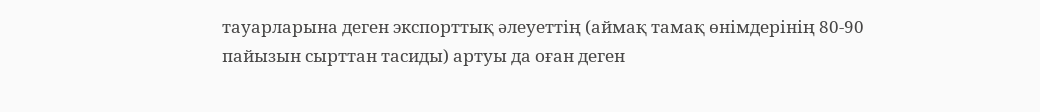тауарларына деген экспорттық әлеуеттің (аймақ тамақ өнімдерінің 80-90 пайызын сырттан тасиды) артуы да оған деген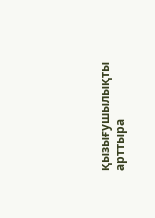қызығушылықты арттыра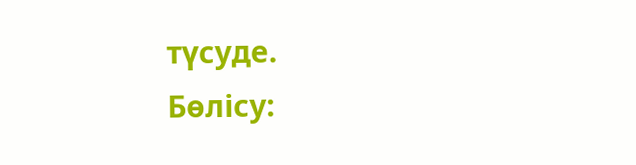түсуде.
Бөлісу: